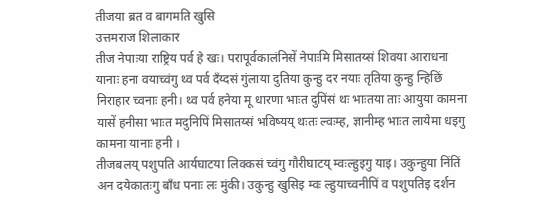तीजया ब्रत व बागमति खुसि
उत्तमराज शिलाकार
तीज नेपाःया राष्ट्रिय पर्व हे खः। परापूर्वकालंनिसें नेपाःमि मिसातय्सं शिवया आराधना यानाः हना वयाच्वंगु थ्व पर्व दँय्दसं गुंलाया दुतिया कुन्हु दर नयाः तृतिया कुन्हु न्हिछिं निराहार च्वनाः हनी। थ्व पर्व हनेया मू धारणा भाःत दुपिंसं थः भाःतया ताः आयुया कामना यासें हनीसा भाःत मदुनिपिं मिसातय्सं भविष्यय् थःतः ल्वःम्ह, ज्ञानीम्ह भाःत लायेमा धइगु कामना यानाः हनी ।
तीजबलय् पशुपति आर्यघाटया लिक्कसं च्वंगु गौरीघाटय् म्वःल्हुइगु याइ। उकुन्हुया निंतिं अन दयेकातःगु बाँध पनाः लः मुंकी। उकुन्हु खुसिइ म्वः ल्हुयाच्वनीपिं व पशुपतिइ दर्शन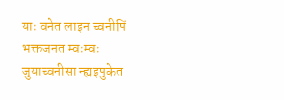याः वनेत लाइन च्वनीपिं भक्तजनत म्वःम्वः जुयाच्वनीसा न्ह्यइपुकेत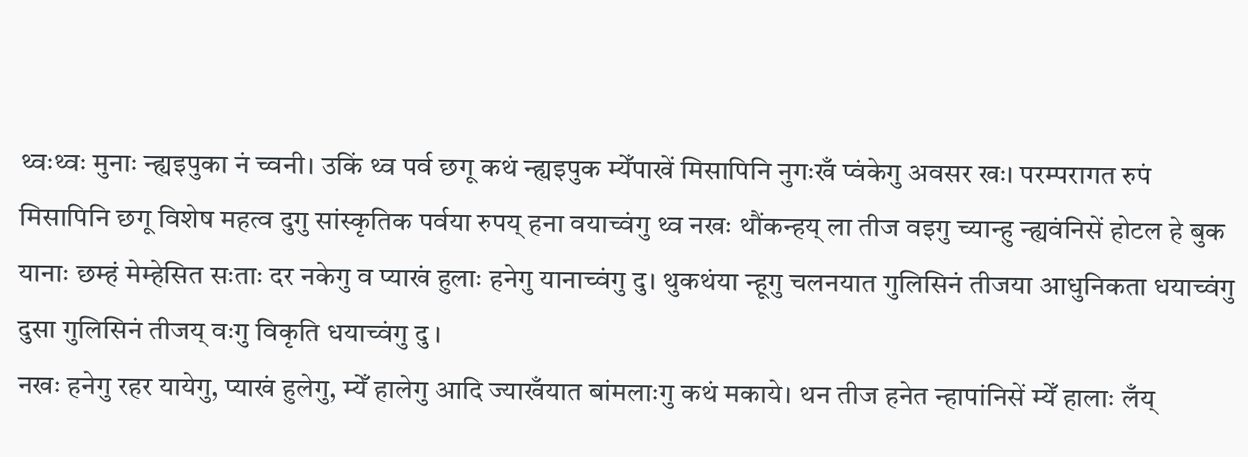थ्वःथ्वः मुनाः न्ह्यइपुका नं च्वनी। उकिं थ्व पर्व छगू कथं न्ह्यइपुक म्येँपाखें मिसापिनि नुगःखँ प्वंकेगु अवसर खः। परम्परागत रुपं मिसापिनि छगू विशेष महत्व दुगु सांस्कृतिक पर्वया रुपय् हना वयाच्वंगु थ्व नखः थौंकन्हय् ला तीज वइगु च्यान्हु न्ह्यवंनिसें होटल हे बुक यानाः छम्हं मेम्हेसित सःताः दर नकेगु व प्याखं हुलाः हनेगु यानाच्वंगु दु। थुकथंया न्हूगु चलनयात गुलिसिनं तीजया आधुनिकता धयाच्वंगु दुसा गुलिसिनं तीजय् वःगु विकृति धयाच्वंगु दु ।
नखः हनेगु रहर यायेगु, प्याखं हुलेगु, म्येँ हालेगु आदि ज्याखँयात बांमलाःगु कथं मकाये। थन तीज हनेत न्हापांनिसें म्येँ हालाः लँय्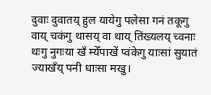दुवाः दुवातय् हुल यायेगु पलेसा गनं तकूगु वाय् चकंगु थासय् वा थाय् तिंख्यलय् च्वनाः थःगु नुगःया खँ म्येँपाखें प्वंकेगु याःसां सुयातं ज्याखँय् पनी धाःसा मखु।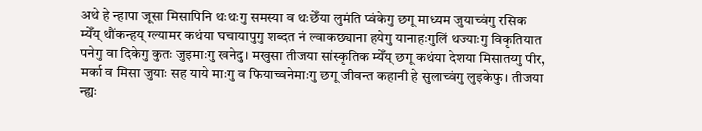अथे हे न्हापा जूसा मिसापिनि थःथःगु समस्या व थःछेँया लुमंति प्वंकेगु छगू माध्यम जुयाच्वंगु रसिक म्येँय् थौंकन्हय् ग्ल्यामर कथंया घचायापुगु शब्दत नं ल्वाकछ्याना हयेगु यानाहःगुलिं थज्याःगु विकृतियात पनेगु वा दिकेगु कुतः जुइमाःगु खनेदु। मखुसा तीजया सांस्कृतिक म्येँय् छगू कथंया देशया मिसातय्गु पीर, मर्का व मिसा जुयाः सह याये माःगु व फियाच्वनेमाःगु छगू जीवन्त कहानी हे सुलाच्वंगु लुइकेफु। तीजया न्ह्यः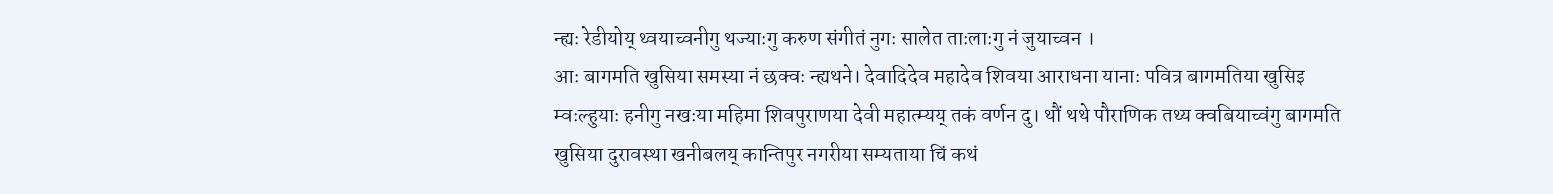न्ह्यः रेडीयोय् थ्वयाच्वनीगु थज्याःगु करुण संगीतं नुगः सालेत ताःलाःगु नं जुयाच्वन ।
आः बागमति खुसिया समस्या नं छक्वः न्ह्यथने। देवादिदेव महादेव शिवया आराधना यानाः पवित्र बागमतिया खुसिइ म्वःल्हुयाः हनीगु नखःया महिमा शिवपुराणया देवी महात्म्यय् तकं वर्णन दु। थौं थथे पौराणिक तथ्य क्वबियाच्वंगु बागमति खुसिया दुरावस्था खनीबलय् कान्तिपुर नगरीया सम्यताया चिं कथं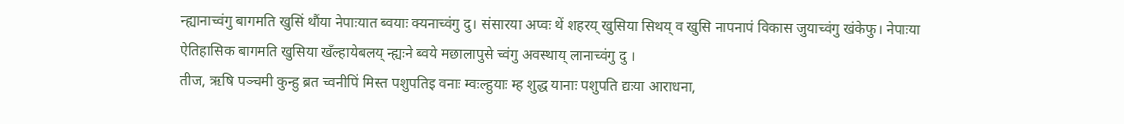न्ह्यानाच्वंगु बागमति खुसिं थौंया नेपाःयात ब्वयाः क्यनाच्वंगु दु। संसारया अप्वः थें शहरय् खुसिया सिथय् व खुसि नापनापं विकास जुयाच्वंगु खंकेफु। नेपाःया ऐतिहासिक बागमति खुसिया खँल्हायेबलय् न्ह्यःने ब्वये मछालापुसे च्वंगु अवस्थाय् लानाच्वंगु दु ।
तीज, ऋषि पञ्चमी कुन्हु ब्रत च्वनीपिं मिस्त पशुपतिइ वनाः म्वःल्हुयाः म्ह शुद्ध यानाः पशुपति द्यःया आराधना,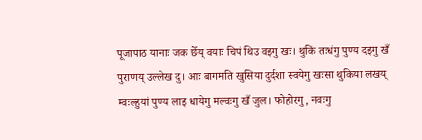पूजापाठ यानाः जक छेँय् वयाः चिपं थिउ वइगु खः। थुकिं तःधंगु पुण्य दइगु खँ पुराणय् उल्लेख दु। आः बागमति खुसिया दुर्दशा स्वयेगु खःसा थुकिया लखय् म्वःल्हुयां पुण्य लाइ धायेगु मल्वःगु खँ जुल। फोहोरगु, नवःगु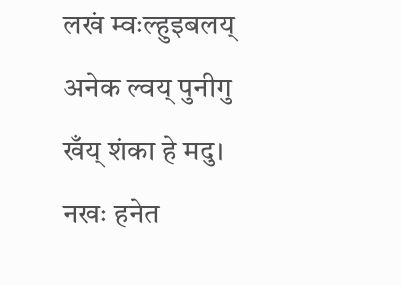लखं म्वःल्हुइबलय् अनेक ल्वय् पुनीगु खँय् शंका हे मदु। नखः हनेत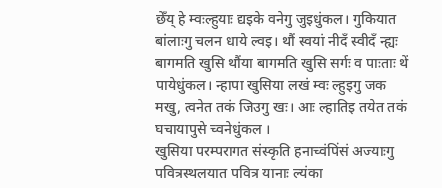छेँय् हे म्वःल्हुयाः द्यइके वनेगु जुइधुंकल। गुकियात बांलाःगु चलन धाये ल्वइ। थौं स्वयां नीदँ स्वीदँ न्ह्यः बागमति खुसि थौंया बागमति खुसि सर्गः व पाःताः थें पायेधुंकल। न्हापा खुसिया लखं म्वः ल्हुइगु जक मखु, त्वनेत तकं जिउगु खः। आः ल्हातिइ तयेत तकं घचायापुसे च्वनेधुंकल ।
खुसिया परम्परागत संस्कृति हनाच्वंपिंसं अज्याःगु पवित्रस्थलयात पवित्र यानाः ल्यंका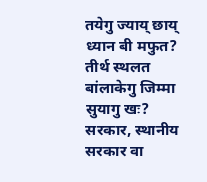तयेगु ज्याय् छाय् ध्यान बी मफुत? तीर्थ स्थलत बांलाकेगु जिम्मा सुयागु खः? सरकार, स्थानीय सरकार वा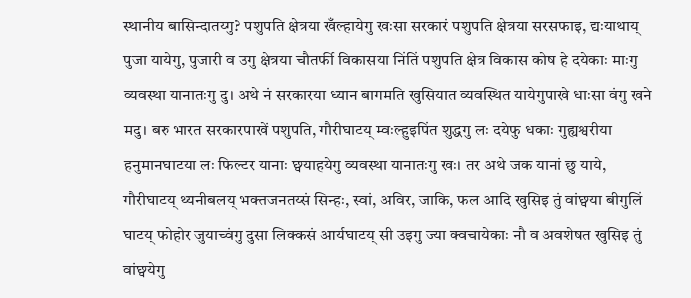स्थानीय बासिन्दातय्गु? पशुपति क्षेत्रया खँल्हायेगु खःसा सरकारं पशुपति क्षेत्रया सरसफाइ, द्यःयाथाय् पुजा यायेगु, पुजारी व उगु क्षेत्रया चौतर्फी विकासया निंतिं पशुपति क्षेत्र विकास कोष हे दयेकाः माःगु व्यवस्था यानातःगु दु। अथे नं सरकारया ध्यान बागमति खुसियात व्यवस्थित यायेगुपाखे धाःसा वंगु खने मदु। बरु भारत सरकारपाखें पशुपति, गौरीघाटय् म्वःल्हुइपिंत शुद्धगु लः दयेफु धकाः गुह्यश्वरीया हनुमानघाटया लः फिल्टर यानाः छ्वयाहयेगु व्यवस्था यानातःगु खः। तर अथे जक यानां छु याये, गौरीघाटय् थ्यनीबलय् भक्तजनतय्सं सिन्हः, स्वां, अविर, जाकि, फल आदि खुसिइ तुं वांछ्वया बीगुलिं घाटय् फोहोर जुयाच्वंगु दुसा लिक्कसं आर्यघाटय् सी उइगु ज्या क्वचायेकाः नौ व अवशेषत खुसिइ तुं वांछ्वयेगु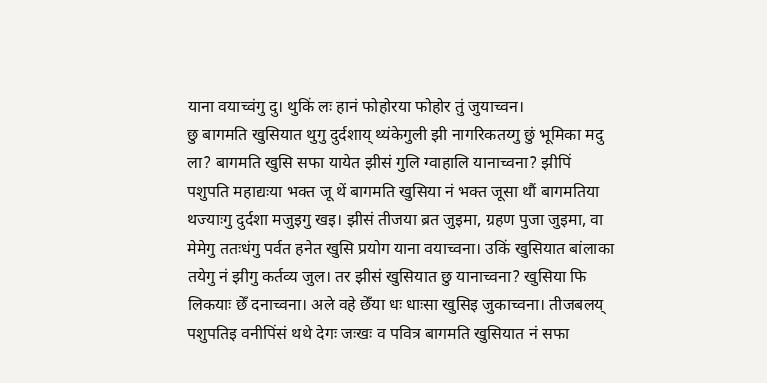याना वयाच्वंगु दु। थुकिं लः हानं फोहोरया फोहोर तुं जुयाच्वन।
छु बागमति खुसियात थुगु दुर्दशाय् थ्यंकेगुली झी नागरिकतय्गु छुं भूमिका मदु ला? बागमति खुसि सफा यायेत झीसं गुलि ग्वाहालि यानाच्वना? झीपिं पशुपति महाद्यःया भक्त जू थें बागमति खुसिया नं भक्त जूसा थौं बागमतिया थज्याःगु दुर्दशा मजुइगु खइ। झीसं तीजया ब्रत जुइमा, ग्रहण पुजा जुइमा, वा मेमेगु ततःधंगु पर्वत हनेत खुसि प्रयोग याना वयाच्वना। उकिं खुसियात बांलाका तयेगु नं झीगु कर्तव्य जुल। तर झीसं खुसियात छु यानाच्वना? खुसिया फि लिकयाः छेँ दनाच्वना। अले वहे छेँया धः धाःसा खुसिइ जुकाच्वना। तीजबलय् पशुपतिइ वनीपिंसं थथे देगः जःखः व पवित्र बागमति खुसियात नं सफा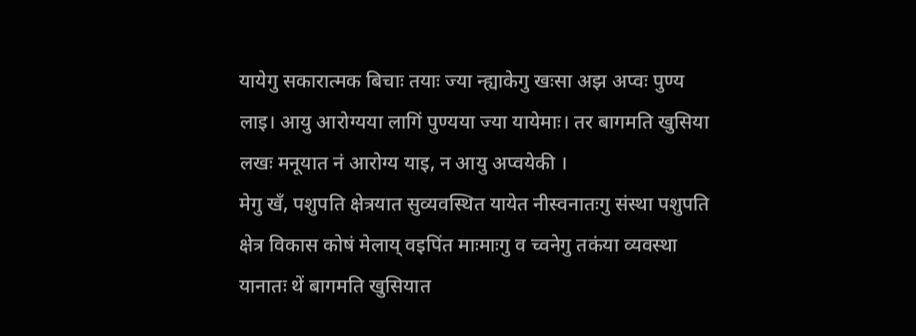यायेगु सकारात्मक बिचाः तयाः ज्या न्ह्याकेगु खःसा अझ अप्वः पुण्य लाइ। आयु आरोग्यया लागिं पुण्यया ज्या यायेमाः। तर बागमति खुसिया लखः मनूयात नं आरोग्य याइ, न आयु अप्वयेकी ।
मेगु खँ, पशुपति क्षेत्रयात सुव्यवस्थित यायेत नीस्वनातःगु संस्था पशुपति क्षेत्र विकास कोषं मेलाय् वइपिंत माःमाःगु व च्वनेगु तकंया व्यवस्था यानातः थें बागमति खुसियात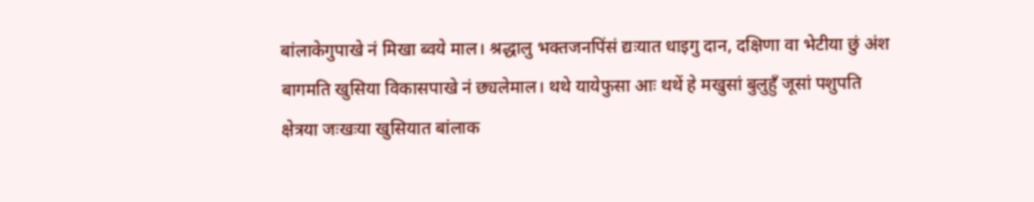बांलाकेगुपाखे नं मिखा ब्वये माल। श्रद्धालु भक्तजनपिंसं द्यःयात धाइगु दान, दक्षिणा वा भेटीया छुं अंश बागमति खुसिया विकासपाखे नं छ्यलेमाल। थथे यायेफुसा आः थथें हे मखुसां बुलुहुँ जूसां पशुपति क्षेत्रया जःखःया खुसियात बांलाक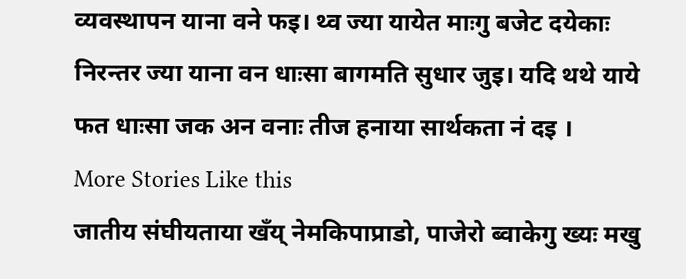व्यवस्थापन याना वने फइ। थ्व ज्या यायेत माःगु बजेट दयेकाः निरन्तर ज्या याना वन धाःसा बागमति सुधार जुइ। यदि थथे याये फत धाःसा जक अन वनाः तीज हनाया सार्थकता नं दइ ।
More Stories Like this
जातीय संघीयताया खँय् नेमकिपाप्राडो, पाजेरो ब्वाकेगु ख्यः मखु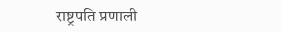राष्ट्रपति प्रणाली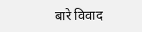बारे विवाद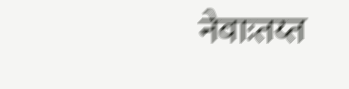नेवाःतय्त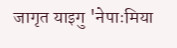जागृत याइगु 'नेपाःमिया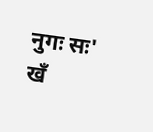नुगः सः'
खँ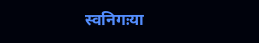स्वनिगःया